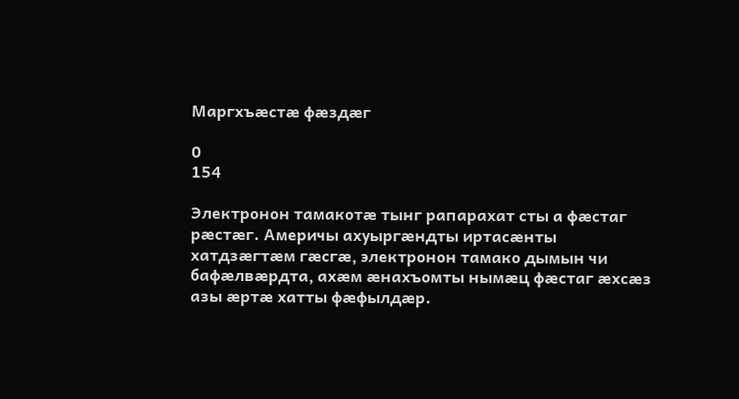Маргхъæстæ фæздæг

0
154

Электронон тамакотæ тынг рапарахат сты а фæстаг рæстæг. Америчы ахуыргæндты иртасæнты хатдзæгтæм гæсгæ, электронон тамако дымын чи бафæлвæрдта, ахæм æнахъомты нымæц фæстаг æхсæз азы æртæ хатты фæфылдæр.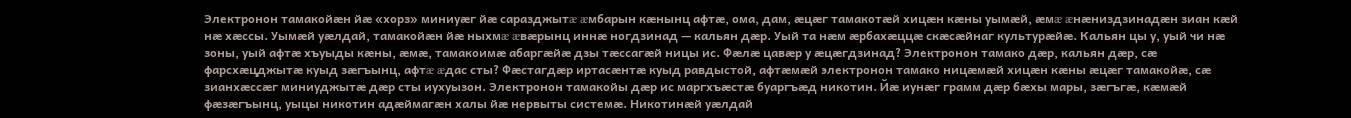Электронон тамакойæн йæ «хорз» миниуæг йæ саразджытæ æмбарын кæнынц афтæ, ома, дам, æцæг тамакотæй хицæн кæны уымæй, æмæ æнæниздзинадæн зиан кæй нæ хæссы. Уымæй уæлдай, тамакойæн йæ ныхмæ æвæрынц иннæ ногдзинад — кальян дæр. Уый та нæм æрбахæццæ скæсæйнаг культурæйæ. Кальян цы у, уый чи нæ зоны, уый афтæ хъуыды кæны, æмæ, тамакоимæ абаргæйæ дзы тæссагæй ницы ис. Фæлæ цавæр у æцæгдзинад? Электронон тамако дæр, кальян дæр, сæ фарсхæцджытæ куыд зæгъынц, афтæ æдас сты? Фæстагдæр иртасæнтæ куыд равдыстой, афтæмæй электронон тамако ницæмæй хицæн кæны æцæг тамакойæ, сæ зианхæссæг миниуджытæ дæр сты иухуызон. Электронон тамакойы дæр ис маргхъæстæ буаргъæд никотин. Йæ иунæг грамм дæр бæхы мары, зæгъгæ, кæмæй фæзæгъынц, уыцы никотин адæймагæн халы йæ нервыты системæ. Никотинæй уæлдай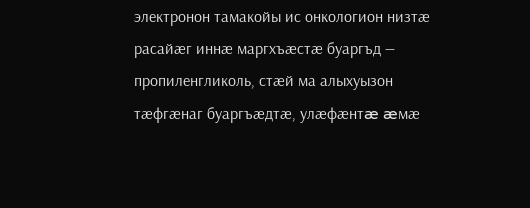электронон тамакойы ис онкологион низтæ расайæг иннæ маргхъæстæ буаргъд — пропиленгликоль, стæй ма алыхуызон тæфгæнаг буаргъæдтæ, улæфæнтæ æмæ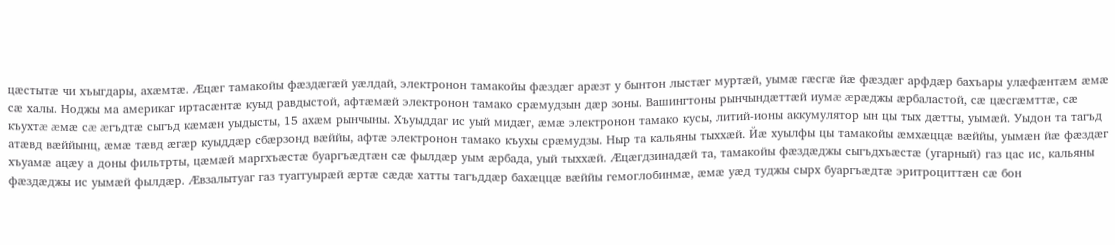цæстытæ чи хъыгдары, ахæмтæ. Æцæг тамакойы фæздæгæй уæлдай, электронон тамакойы фæздæг арæзт у бынтон лыстæг муртæй, уымæ гæсгæ йæ фæздæг арфдæр бахъары улæфæнтæм æмæ сæ халы. Ноджы ма америкаг иртасæнтæ куыд равдыстой, афтæмæй электронон тамако срæмудзын дæр зоны. Вашингтоны рынчындæттæй иумæ æрæджы æрбаластой, сæ цæсгæмттæ, сæ къухтæ æмæ сæ æгъдтæ сыгъд кæмæн уыдысты, 15 ахæм рынчыны. Хъуыддаг ис уый мидæг, æмæ электронон тамако кусы, литий-ионы аккумулятор ын цы тых дæтты, уымæй. Уыдон та тагъд атæвд вæййынц, æмæ тæвд æгæр куыддæр сбæрзонд вæййы, афтæ электронон тамако къухы срæмудзы. Ныр та кальяны тыххæй. Йæ хуылфы цы тамакойы æмхæццæ вæййы, уымæн йæ фæздæг хъуамæ ацæу а доны фильтрты, цæмæй маргхъæстæ буаргъæдтæн сæ фылдæр уым æрбада, уый тыххæй. Æцæгдзинадæй та, тамакойы фæздæджы сыгъдхъæстæ (угарный) газ цас ис, кальяны фæздæджы ис уымæй фылдæр. Æвзалытуаг газ туаггуырæй æртæ сæдæ хатты тагъддæр бахæццæ вæййы гемоглобинмæ, æмæ уæд туджы сырх буаргъæдтæ эритроциттæн сæ бон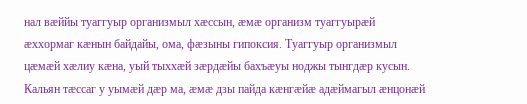нал вæййы туаггуыр организмыл хæссын, æмæ организм туаггуырæй æххормаг кæнын байдайы, ома, фæзыны гипоксия. Туаггуыр организмыл цæмæй хæлиу кæна, уый тыххæй зæрдæйы бахъæуы ноджы тынгдæр кусын. Кальян тæссаг у уымæй дæр ма, æмæ дзы пайда кæнгæйæ адæймагыл æнцонæй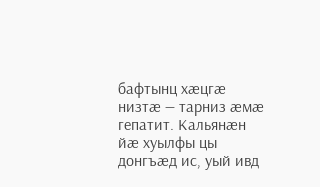бафтынц хæцгæ низтæ — тарниз æмæ гепатит. Кальянæн йæ хуылфы цы донгъæд ис, уый ивд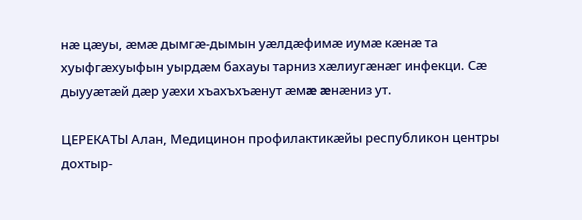нæ цæуы, æмæ дымгæ-дымын уæлдæфимæ иумæ кæнæ та хуыфгæхуыфын уырдæм бахауы тарниз хæлиугæнæг инфекци. Сæ дыууæтæй дæр уæхи хъахъхъæнут æмæ æнæниз ут.

ЦЕРЕКАТЫ Алан, Медицинон профилактикæйы республикон центры дохтыр-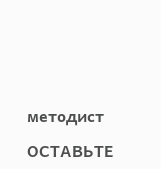методист

ОСТАВЬТЕ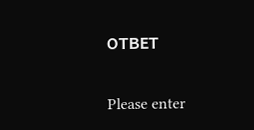ОТВЕТ

Please enter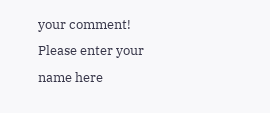your comment!
Please enter your name here